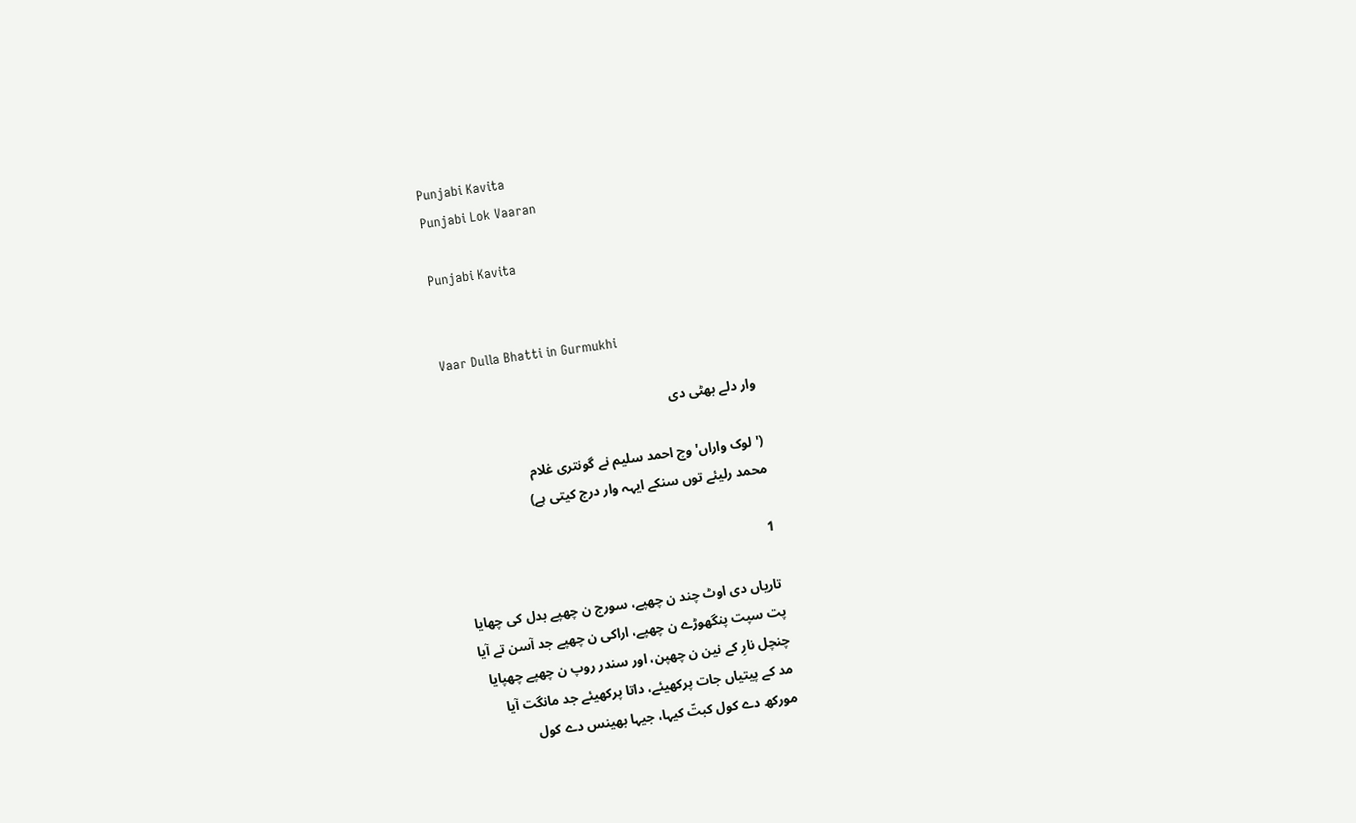Punjabi Kavita
Punjabi Lok Vaaran

Punjabi Kavita


Vaar Dulla Bhatti in Gurmukhi

وار دلے بھٹی دی

('لوک واراں' وچ احمد سلیم نے گونتری غلام
محمد رلیئے توں سنکے ایہہ وار درج کیتی ہے)

1

تاریاں دی اوٹ چند ن چھپے، سورج ن چھپے بدل کی چھایا
پت سپت پنگھوڑے ن چھپے، اراکی ن چھپے جد آسن تے آیا
چنچل نارِ کے نین ن چھپن، اور سندر روپ ن چھپے چھپایا
مد کے پیتیاں جات پرکھیئے، داتا پرکھیئے جد مانگت آیا
مورکھ دے کول کبتّ کیہا، جیہا بھینس دے کول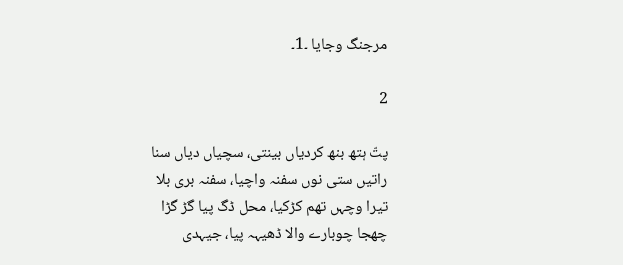مرجنگ وجایا ۔1۔

2

پتّ ہتھ بنھ کردیاں بینتی، سچیاں دیاں سنا
راتیں ستی نوں سفنہ واچیا، سفنہ بری بلا
تیرا وچہں تھم کڑکیا، محل ڈگ پیا گڑ گڑا
چھجا چوبارے والا ڈھیہہ پیا، جیہدی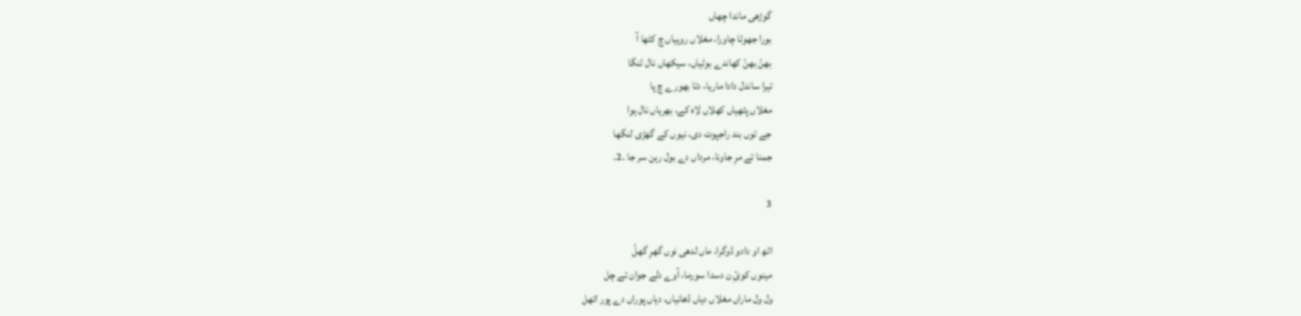گوڑھی ماندا چھاں
بورا جھوٹا چاورا، مغلاں روہیاں چ کٹھا آ
بھنّ بھنّ کھاندے بوٹیاں، سیکھاں نال ٹنگا
تیرا ساندل دادا ماریا، دتا بھورے چ پا
مغلاں پٹھیاں کھلاں لاہ کے، بھریاں نال ہوا
جے توں بند راجپوت دی، نیوں کے گھڑی لنگھا
جمنا تے مرِ جاونا، مرداں دے بول رہن سر جا ۔2۔

3

اٹھ او دادو ڈوگرا، ماں لدھی نوں گھرِ گھلّ
مینوں کوئِ ن دسدا سورما، آوے دلے جوان تے چل
ول ول ماراں مغلاں دیاں ڈھانیاں، دیاں پوراں دے پور اتھل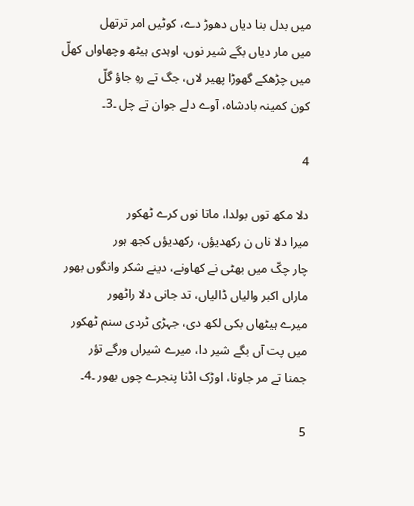میں بدل بنا دیاں دھوڑ دے، کوٹیں امر ترتھل
میں مار دیاں بگے شیر نوں، اوہدی ہیٹھ وچھاواں کھلّ
میں چڑھکے گھوڑا پھیر لاں، جگ تے رہِ جاؤ گلّ
کون کمینہ بادشاہ، آوے دلے جوان تے چل ۔3۔

4

دلا مکھ توں بولدا، ماتا نوں کرے ٹھکور
میرا دلا ناں ن رکھدیؤں، رکھدیؤں کجھ ہور
چار چکّ میں بھٹی نے کھاونے، دینے شکر وانگوں بھور
ماراں اکبر والیاں ڈالیاں، تد جانی دلا راٹھور
میرے ہیٹھاں بکی لکھ دی، جہڑی ٹردی سنم ٹھکور
میں پت آں بگے شیر دا، میرے شیراں ورگے تؤر
جمنا تے مر جاونا، اوڑک اڈنا پنجرے چوں بھور ۔4۔

5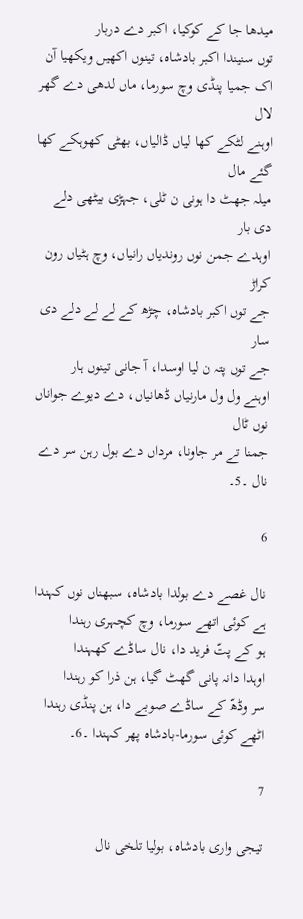میدھا جا کے کوکیا، اکبر دے دربار
توں سنیندا اکبر بادشاہ، تینوں اکھیں ویکھیا آن
اک جمیا پنڈی وچ سورما، ماں لدھی دے گھر لال
اوہنے لٹکے کھا لیاں ڈالیاں، بھٹی کھوہکے کھا گئے مال
میلہ جھٹ دا ہونی ن ٹلی، جہڑی بیٹھی دلے دی بار
اوہدے جمن نوں روندیاں رانیاں، وچ ہٹیاں رون کراڑ
جے توں اکبر بادشاہ، چڑھ کے لے لے دلے دی سار
جے توں پتہ ن لیا اوسدا، آ جانی تینوں ہار
اوہنے ول ول مارنیاں ڈھانیاں، دے دیوے جواناں نوں ٹال
جمنا تے مر جاونا، مرداں دے بول رہن سر دے نال ۔5۔

6

نال غصے دے بولدا بادشاہ، سبھناں نوں کہندا
ہے کوئی اتھے سورما، وچ کچہری رہندا
ہو کے پتّ فرید دا، نال ساڈے کھہندا
اوہدا دانہ پانی گھٹ گیا، ہن ذرا کو رہندا
سر وڈھّ کے ساڈے صوبے دا، ہن پنڈی رہندا
اٹھے کوئی سورما-بادشاہ پھر کہندا ۔6۔

7

تیجی واری بادشاہ، بولیا تلخی نال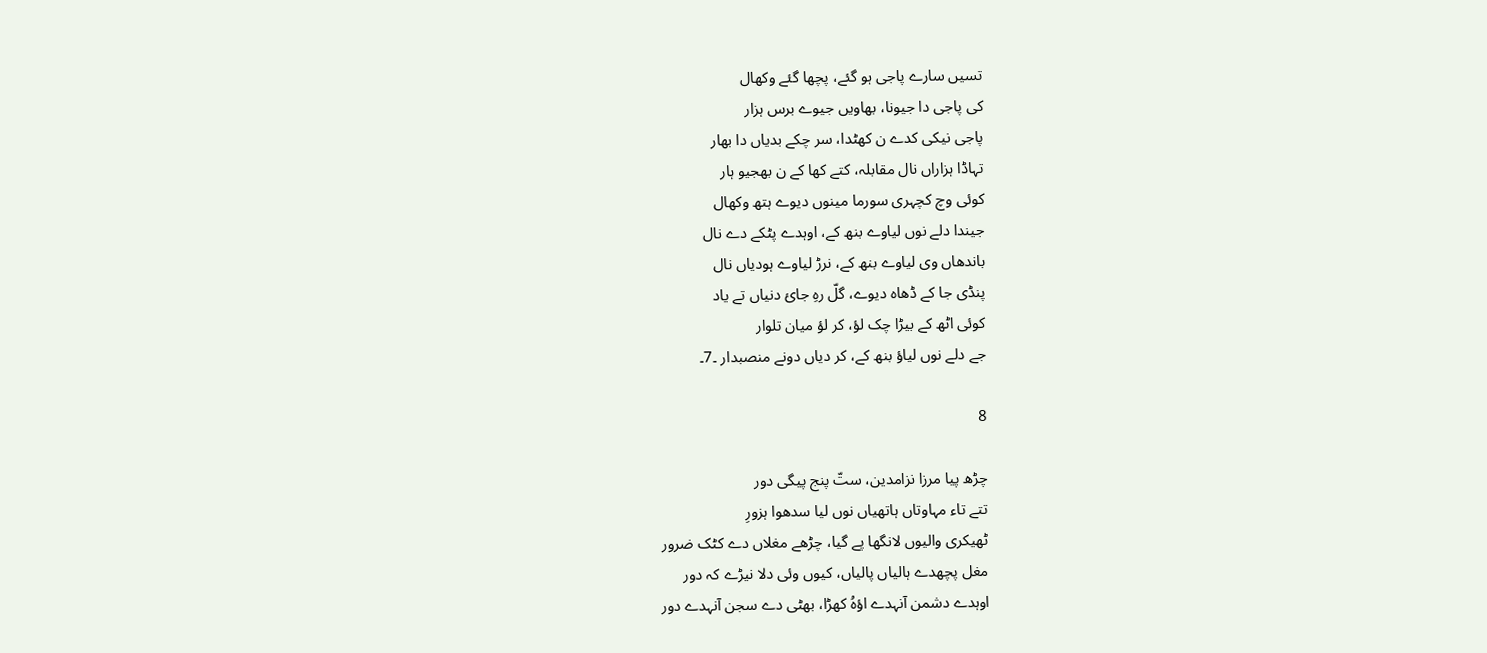تسیں سارے پاجی ہو گئے، پچھا گئے وکھال
کی پاجی دا جیونا، بھاویں جیوے برس ہزار
پاجی نیکی کدے ن کھٹدا، سر چکے بدیاں دا بھار
تہاڈا ہزاراں نال مقابلہ، کتے کھا کے ن بھجیو ہار
کوئی وچ کچہری سورما مینوں دیوے ہتھ وکھال
جیندا دلے نوں لیاوے بنھ کے، اوہدے پٹکے دے نال
باندھاں وی لیاوے بنھ کے، نرڑ لیاوے ہودیاں نال
پنڈی جا کے ڈھاہ دیوے، گلّ رہِ جائ دنیاں تے یاد
کوئی اٹھ کے بیڑا چک لؤ، کر لؤ میان تلوار
جے دلے نوں لیاؤ بنھ کے، کر دیاں دونے منصبدار ۔7۔

8

چڑھ پیا مرزا نزامدین، ستّ پنج پیگی دور
تتے تاء مہاوتاں ہاتھیاں نوں لیا سدھوا ہزورِ
ٹھیکری والیوں لانگھا پے گیا، چڑھے مغلاں دے کٹک ضرور
مغل پچھدے ہالیاں پالیاں، کیوں وئی دلا نیڑے کہ دور
اوہدے دشمن آنہدے اؤہُ کھڑا، بھٹی دے سجن آنہدے دور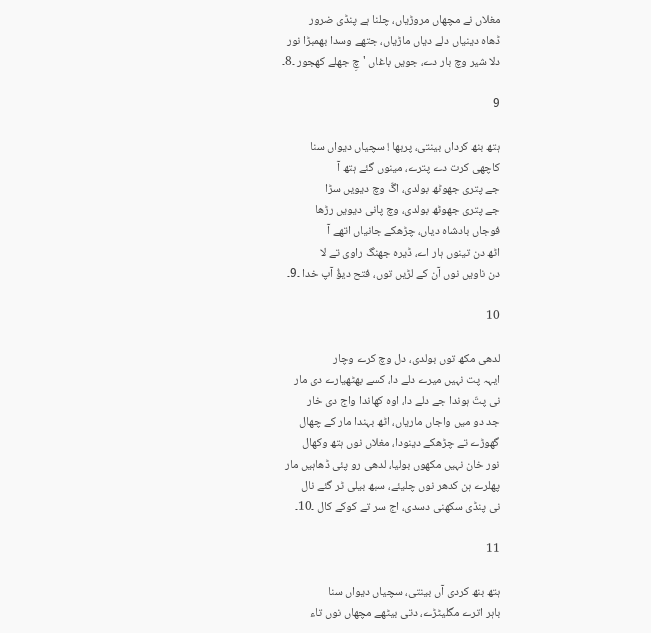مغلاں نے مچھاں مروڑیاں، چلنا ہے پنڈی ضرور
ڈھاہ دینیاں دلے دیاں ماڑیاں، جتھے وسدا بھمبڑا نور
دلا شیر وچ بار دے، جویں باغاں 'چِ جھلے کھجور ۔8۔

9

ہتھ بنھ کرداں بینتی، پربھا ! سچیاں دیواں سنا
کاچھی کرت دے پترے، مینوں گئے ہتھ آ
جے پتری جھوٹھ بولدی، اگّ وچ دیویں سڑا
جے پتری جھوٹھ بولدی، وچ پانی دیویں رڑھا
فوجاں بادشاہ دیاں، چڑھکے جانیاں اتھے آ
اٹھ دن تینوں ہار اے، ڈیرہ جھنگ راوی تے لا
دن ناویں نوں آن کے لڑیں توں، فتح دیؤُ آپ خدا ۔9۔

10

لدھی مکھ توں بولدی، دل وچ کرے وچار
ایہہ پت نہیں میرے دلے دا، کسے بھٹھیارے دی مار
نی پتّ ہوندا جے دلے دا، اوہ کھاندا واج دی خار
جد دو میں واجاں ماریاں، اٹھ بہندا مار کے چھال
گھوڑے تے چڑھکے دینودا، مغلاں نوں ہتھ وکھال
نور خان نہیں مکھوں بولیا، لدھی رو پئی ڈھاہیں مار
پھلرے ہن کدھر نوں چلیئے، سبھ بیلی ٹر گئے نال
نی پنڈی سکھنی دسدی، اج سر تے کوکے کال ۔10۔

11

ہتھ بنھ کردی آں بینتی، سچیاں دیواں سنا
باہر اترے مگلیٹڑے، دتی بیٹھے مچھاں نوں تاء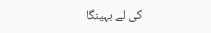کی لے بہینگا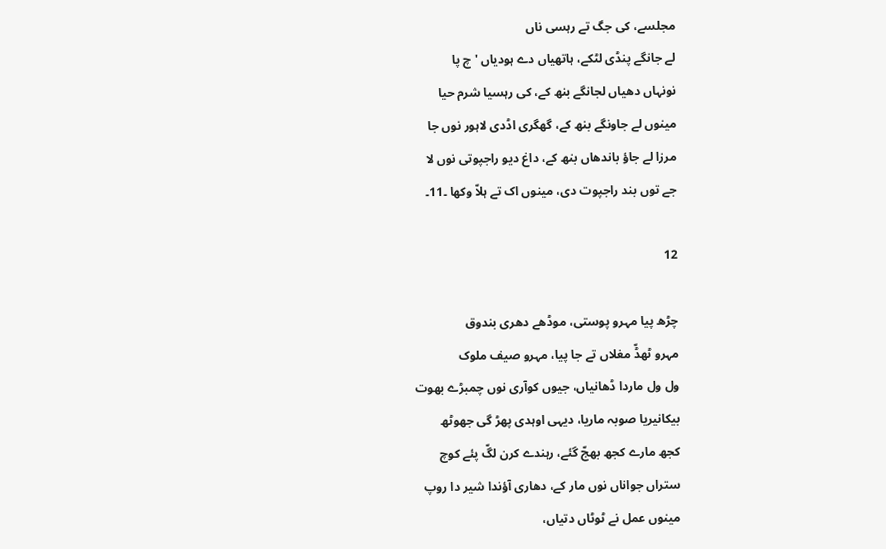مجلسے، کی جگ تے رہسی ناں
لے جانگے پنڈی لٹکے، ہاتھیاں دے ہودیاں 'چ پا
نونہاں دھیاں لجانگے بنھ کے، کی رہسیا شرم حیا
مینوں لے جاونگے بنھ کے، گھگری اڈدی لاہور نوں جا
مرزا لے جاؤ باندھاں بنھ کے، داغ دیو راجپوتی نوں لا
جے توں بند راجپوت دی، مینوں اک تے ہلاّ وکھا ۔11۔

12

چڑھ پیا مہرو پوستی، موڈھے دھری بندوق
مہرو ٹھڈّ مغلاں تے جا پیا، مہرو صیف ملوک
ول ول ماردا ڈھانیاں، جیوں کوآری نوں چمبڑے بھوت
بیکانیریا صوبہ ماریا، دیہی اوہدی پھڑ گی جھوٹھ
کجھ مارے کجھ بھجّ گئے، رہندے کرن لگّ پئے کوچ
ستراں جواناں نوں مار کے، دھاری آؤندا شیر دا روپ
مینوں عمل نے ٹوٹاں دتیاں،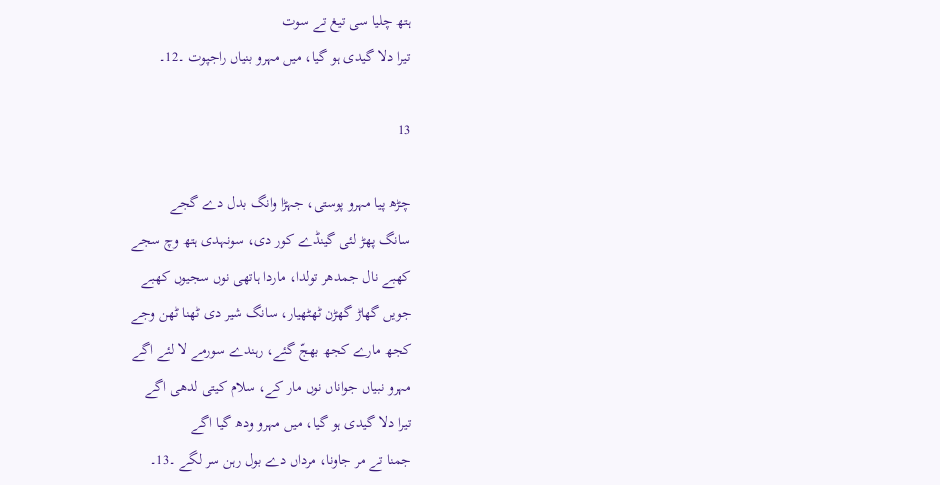ہتھ چلیا سی تیغ تے سوت
تیرا دلا گیدی ہو گیا، میں مہرو بنیاں راجپوت ۔12۔

13

چڑھ پیا مہرو پوستی، جہڑا وانگ بدل دے گجے
سانگ پھڑ لئی گینڈے کور دی، سونہدی ہتھ وچ سجے
کھبے نال جمدھر تولدا، ماردا ہاتھی نوں سجیوں کھبے
جویں گھاڑ گھڑن ٹھٹھیار، سانگ شیر دی ٹھنا ٹھن وجے
کجھ مارے کجھ بھجّ گئے، رہندے سورمے لا لئے اگے
مہرو نبیاں جواناں نوں مار کے، سلام کیتی لدھی اگے
تیرا دلا گیدی ہو گیا، میں مہرو ودھ گیا اگے
جمنا تے مر جاونا، مرداں دے بول رہن سر لگے ۔13۔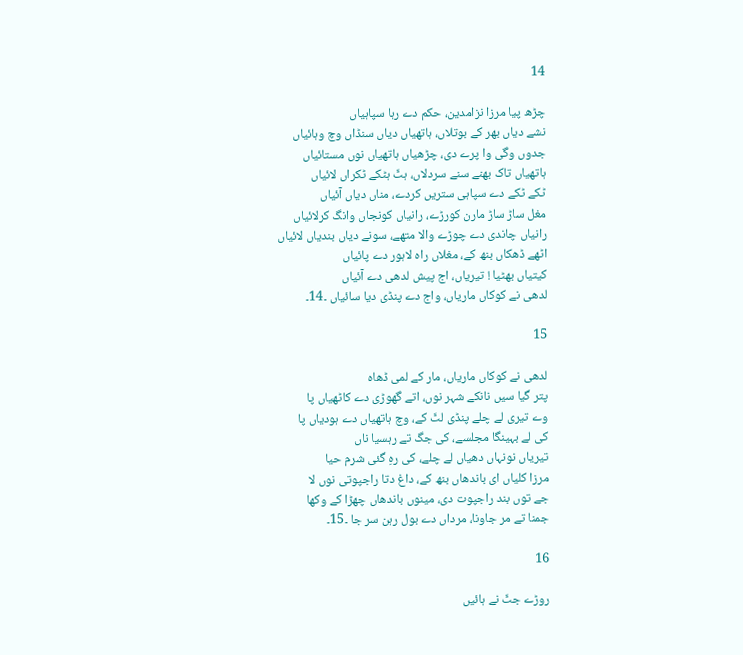14

چڑھ پیا مرزا نزامدین، حکم دے رہا سپاہیاں
نشے دیاں بھر کے بوتلاں، ہاتھیاں دیاں سنڈاں وچ وہائیاں
جدوں وگی وا پرے دی، چڑھیاں ہاتھیاں نوں مستائیاں
ہاتھیاں تاک بھنے سنے سردلاں، ہٹّ ہٹکے ٹکراں لائیاں
ٹکے ٹکے دے سپاہی ستریں کردے، مناں دیاں آئیاں
مغل ساڑ ساڑ مارن کورڑے، رانیاں کونجاں وانگ کرلائیاں
رانیاں چاندی دے چوڑے والا متھے، سونے دیاں بندیاں لائیاں
اٹھے ڈھکاں بنھ کے، مغلاں راہ لاہور دے پائیاں
کیتیاں بھٹیا ! تیریاں، اج پیش لدھی دے آئیاں
لدھی نے کوکاں ماریاں، واج دے پنڈی دیا سائیاں ۔14۔

15

لدھی نے کوکاں ماریاں، مار کے لمی ڈھاہ
پتر گیا سیں نانکے شہر نوں، اتے گھوڑی دے کاٹھیاں پا
وے تیری لے چلے پنڈی لٹّ کے، وچ ہاتھیاں دے ہودیاں پا
کی لے بہینگا مجلسے، کی جگ تے رہسیا ناں
تیریاں نونہاں دھیاں لے چلے، کی رہِ گئی شرم حیا
مرزا کلیاں ای باندھاں بنھ کے، داغ دتا راجپوتی نوں لا
جے توں بند راجپوت دی، مینوں باندھاں چھڑا کے وکھا
جمنا تے مر جاونا، مرداں دے بول رہن سر جا ۔15۔

16

روڑے جٹّ نے ہائیں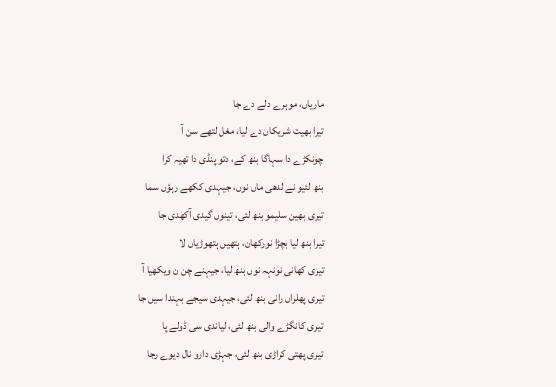ماریاں، موہرے دلے دے جا
تیرا بھیت شریکاں دے لیا، مغل لتھے سن آ
چونکڑے دا سہاگا بنھ کے، دتو پنڈی دا تھیہ کرا
بنھ لئیو نے لدھی ماں نوں، جیہدی ککھے رہؤں سما
تیری بھین سلیمو بنھ لئی، تینوں گیدی آکھدی جا
تیرا بنھ لیا بچڑا نورکھان، ہتھیں ہتھوڑیاں لا
تیری کھانی نونہہ نوں بنھ لیا، جیہنے چن ن ویکھیا آ
تیری پھلراں رانی بنھ لئی، جیہدی سیجے بہندا سیں جا
تیری کانگڑے والی بنھ لئی، لیاندی سی ڈولے پا
تیری پھتی کراڑی بنھ لئی، جہڑی دارو نال دیوے رجا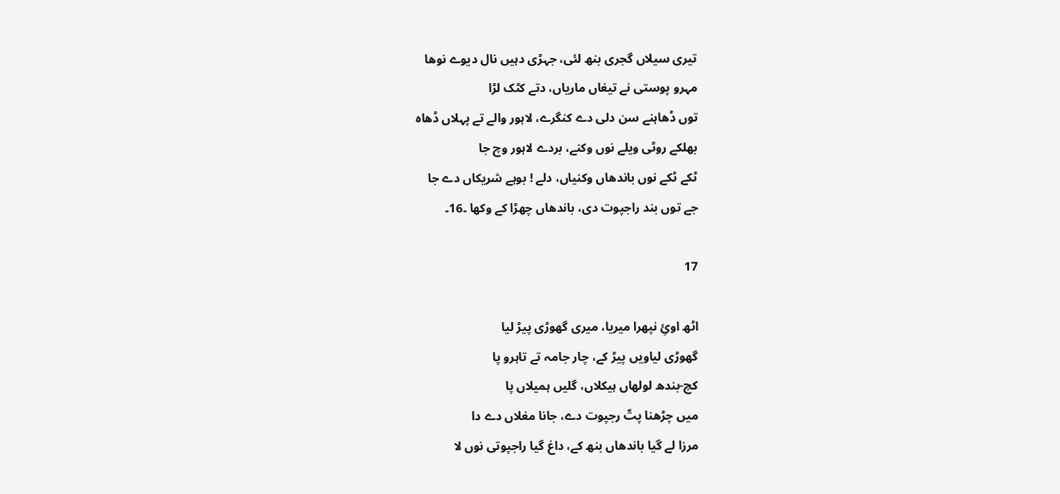تیری سیلاں گجری بنھ لئی، جہڑی دہیں نال دیوے نوھا
مہرو پوستی نے تیغاں ماریاں، دتے کٹک لڑا
توں ڈھاہنے سن دلی دے کنگرے، لاہور والے تے پہلاں ڈھاہ
بھلکے روٹی ویلے نوں وکنے، بردے لاہور وچ جا
ٹکے ٹکے نوں باندھاں وکنیاں، دلے ! بوہے شریکاں دے جا
جے توں بند راجپوت دی، باندھاں چھڑا کے وکھا ۔16۔

17

اٹھ اوئِ نپھرا میریا، میری گھوڑی پیڑ لیا
گھوڑی لیاویں پیڑ کے، چار جامہ تے تاہرو پا
کچ-بندھ لولھاں ہیکلاں، گلیں ہمیلاں پا
میں چڑھنا پتّ رجپوت دے، جانا مغلاں دے دا
مرزا لے گیا باندھاں بنھ کے، داغ گیا راجپوتی نوں لا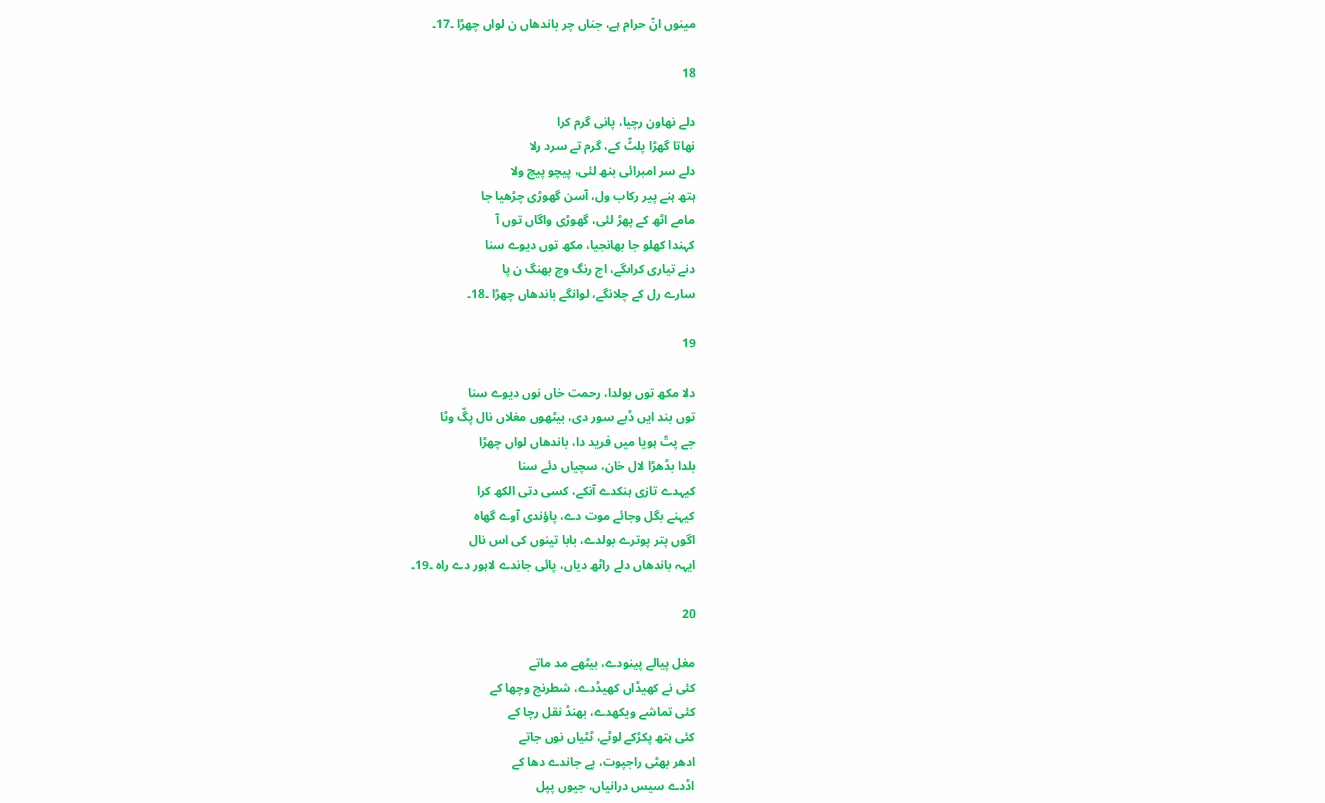مینوں انّ حرام ہے، جناں چر باندھاں ن لواں چھڑا ۔17۔

18

دلے نھاون رچیا، پانی گرم کرا
نھاتا گھڑا پلٹّ کے، گرم تے سرد رلا
دلے سر امبرائی بنھ لئی، پیچو پیچ ولا
ہتھ ہنے پیر رکاب ول، آسن گھوڑی چڑھیا جا
مامے اٹھ کے پھڑ لئی، گھوڑی واگاں توں آ
کہندا کھلو جا بھانجیا، مکھ توں دیوے سنا
دنے تیاری کراںگے، اج رنگ وچ بھنگ ن پا
سارے رل کے چلانگے، لوانگے باندھاں چھڑا ۔18۔

19

دلا مکھ توں بولدا، رحمت خاں نوں دیوے سنا
توں بند ایں ڈبے سور دی، بیٹھوں مغلاں نال پگّ وٹا
جے پتّ ہویا میں فرید دا، باندھاں لواں چھڑا
بلدا بڈھڑا لال خان، سچیاں دئے سنا
کیہدے تازی ہنکدے آنکے، کسی دتی الکھ کرا
کیہنے بگل وجائے موت دے، پاؤندی آوے گھاہ
اگوں پتر پوترے بولدے، بابا تینوں کی اس نال
ایہہ باندھاں دلے راٹھ دیاں، پائی جاندے لاہور دے راہ ۔19۔

20

مغل پیالے پینودے، بیٹھے مد ماتے
کئی نے کھیڈاں کھیڈدے، شطرنج وچھا کے
کئی تماشے ویکھدے، بھنڈ نقل رچا کے
کئی ہتھ پکڑکے لوٹے، ٹٹیاں نوں جاتے
ادھر بھٹی راجپوت، پے جاندے دھا کے
اڈدے سیس درانیاں، جیوں پپل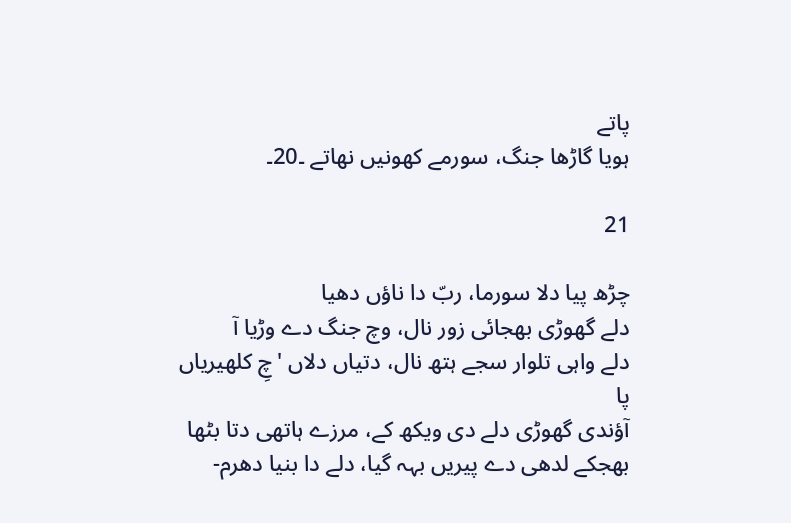پاتے
ہویا گاڑھا جنگ، سورمے کھونیں نھاتے ۔20۔

21

چڑھ پیا دلا سورما، ربّ دا ناؤں دھیا
دلے گھوڑی بھجائی زور نال، وچ جنگ دے وڑیا آ
دلے واہی تلوار سجے ہتھ نال، دتیاں دلاں 'چِ کلھیریاں پا
آؤندی گھوڑی دلے دی ویکھ کے، مرزے ہاتھی دتا بٹھا
بھجکے لدھی دے پیریں بہہ گیا، دلے دا بنیا دھرم-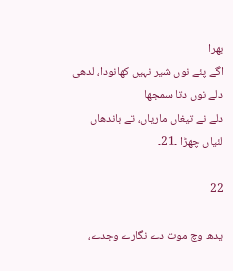بھرا
اگے پئے نوں شیر نہیں کھانودا، لدھی دلے نوں دتا سمجھا
دلے نے تیغاں ماریاں، تے باندھاں لئیاں چھڑا ۔21۔

22

یدھ وچ موت دے نگارے وجدے،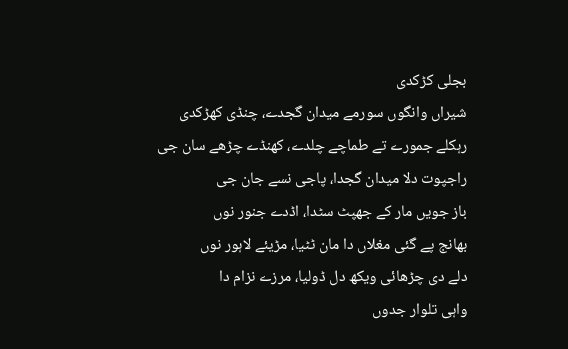بجلی کڑکدی
شیراں وانگوں سورمے میدان گجدے، چنڈی کھڑکدی
رہکلے جمورے تے طماچے چلدے، کھنڈے چڑھے سان جی
راجپوت دلا میدان گجدا، پاجی نسے جان جی
باز جویں مار کے جھپٹ سٹدا، اڈدے جنور نوں
بھانج پے گئی مغلاں دا مان ٹٹیا، مڑیئے لاہور نوں
دلے دی چڑھائی ویکھ دل ڈولیا، مرزے نزام دا
واہی تلوار جدوں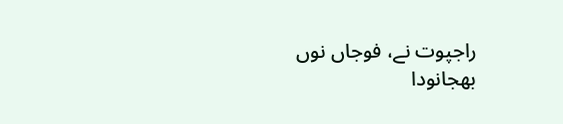راجپوت نے، فوجاں نوں بھجانودا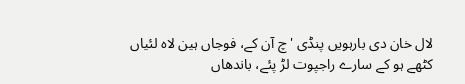لال خان دی بارہویں پنڈی 'چ آن کے، فوجاں ہین لاہ لئیاں
کٹھے ہو کے سارے راجپوت لڑ پئے، باندھاں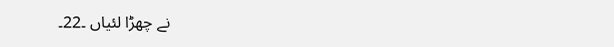نے چھڑا لئیاں ۔22۔